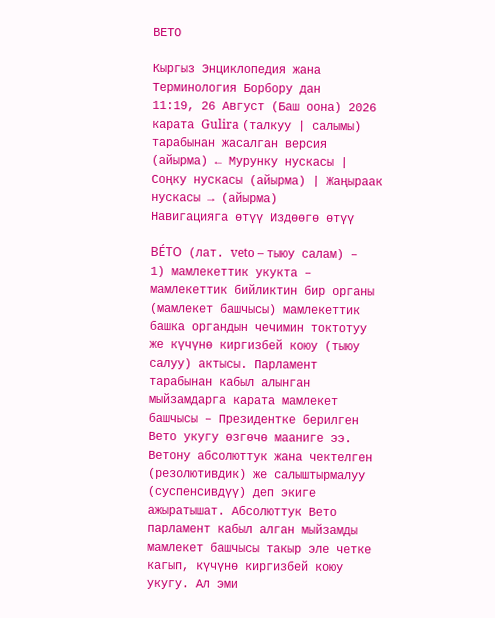ВЕТО

Кыргыз Энциклопедия жана Терминология Борбору дан
11:19, 26 Август (Баш оона) 2026 карата Gulira (талкуу | салымы) тарабынан жасалган версия
(айырма) ← Мурунку нускасы | Соңку нускасы (айырма) | Жаңыраак нускасы → (айырма)
Навигацияга өтүү Издөөгө өтүү

ВЕ́ТО (лат. veto – тыюу салам) – 1) мамлекеттик укукта – мамлекеттик бийликтин бир органы (мамлекет башчысы) мамлекеттик башка органдын чечимин токтотуу же күчүнө киргизбей коюу (тыюу салуу) актысы. Парламент тарабынан кабыл алынган мыйзамдарга карата мамлекет башчысы – Президентке берилген Вето укугу өзгөчө мааниге ээ. Ветону абсолюттук жана чектелген (резолютивдик) же салыштырмалуу (суспенсивдүү) деп экиге ажыратышат. Абсолюттук Вето парламент кабыл алган мыйзамды мамлекет башчысы такыр эле четке кагып, күчүнө киргизбей коюу укугу. Ал эми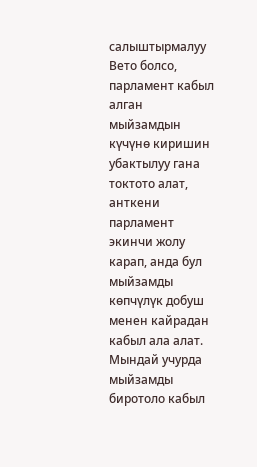салыштырмалуу Вето болсо, парламент кабыл алган мыйзамдын күчүнө киришин убактылуу гана токтото алат, анткени парламент экинчи жолу карап, анда бул мыйзамды көпчүлүк добуш менен кайрадан кабыл ала алат. Мындай учурда мыйзамды биротоло кабыл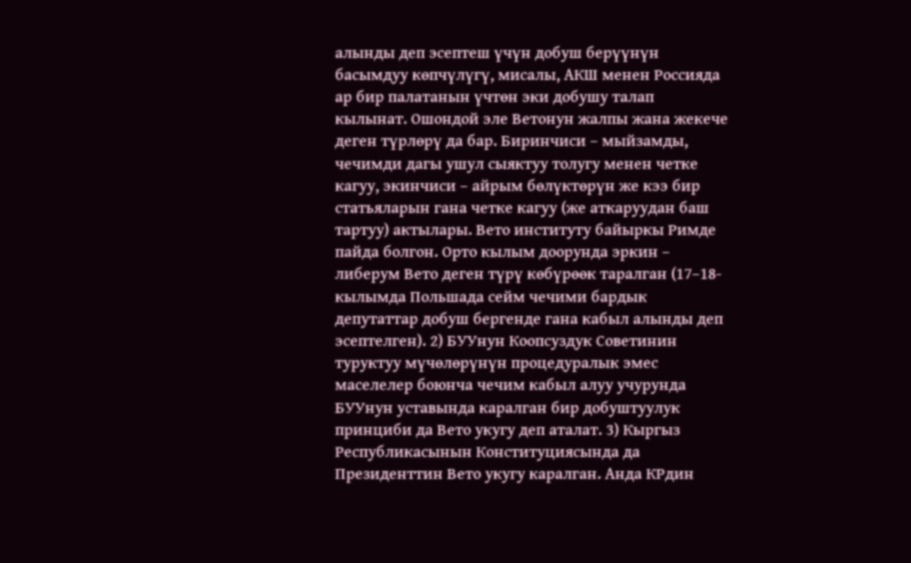алынды деп эсептеш үчүн добуш берүүнүн басымдуу көпчүлүгү, мисалы, АКШ менен Россияда ар бир палатанын үчтөн эки добушу талап кылынат. Ошондой эле Ветонун жалпы жана жекече деген түрлөрү да бар. Биринчиси – мыйзамды, чечимди дагы ушул сыяктуу толугу менен четке кагуу, экинчиси – айрым бөлүктөрүн же кээ бир статьяларын гана четке кагуу (же аткаруудан баш тартуу) актылары. Вето институту байыркы Римде пайда болгон. Орто кылым доорунда эркин – либерум Вето деген түрү көбүрөөк таралган (17–18-кылымда Польшада сейм чечими бардык депутаттар добуш бергенде гана кабыл алынды деп эсептелген). 2) БУУнун Коопсуздук Советинин туруктуу мүчөлөрүнүн процедуралык эмес маселелер боюнча чечим кабыл алуу учурунда БУУнун уставында каралган бир добуштуулук принциби да Вето укугу деп аталат. 3) Кыргыз Республикасынын Конституциясында да Президенттин Вето укугу каралган. Анда КРдин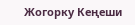Жогорку Кеңеши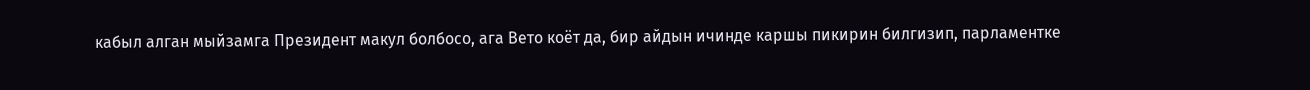кабыл алган мыйзамга Президент макул болбосо, ага Вето коёт да, бир айдын ичинде каршы пикирин билгизип, парламентке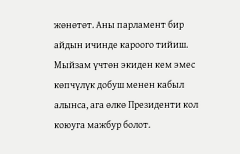жөнөтөт. Аны парламент бир айдын ичинде кароого тийиш. Мыйзам үчтөн экиден кем эмес көпчүлүк добуш менен кабыл алынса, ага өлкө Президенти кол коюуга мажбур болот.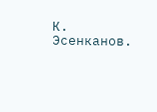К. Эсенканов.